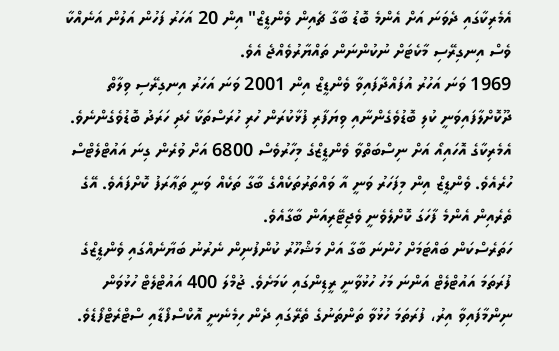އެމެރިކާގައި ދެވަނަ އަށް އެންމެ ބޮޑު ބާގާ ޗެއިން ވެންޑީޒް" އިން 20 އަހަރު ފަހުން އަލުން އަނެއްކާ ވެސް އިނގިރޭސި މާކެޓަށް ނުކުންނަން ތައްޔާރުވެއްޖެ އެވެ.
1969 ވަނަ އަހުރު އުފައްދާފައިވާ ވެންޑީޒް އިން 2001 ވަނަ އަހަރު އިނގިރޭސި ވިލާތް ދޫކޮށްލާފައިވަނީ ކުލި ބޮޑުވެގެންނާއި ވިޔަފާރި ފުޅާކުރަން ހުރި ހުރަސްތަކާ ހެދި ހަރަދު ބޮޑުވެގެންނެވެ. އެމެރިކާގެ އޮހައިއޯ އަށް ނިސްބަތްވާ ވެންޑީޒްގެ މިހާރުވެސް 6800 އަށް ވުރެން ގިނަ އައުޓްލެޓްސް ހުރެއެވެ. ވެންޑީޒް އިން މިފަހަރު ވަނީ އާ ވައްތަރުތަކެއްގެ ބާގާ ތަކެއް ވަނީ ތަޢާރަފު ކޮށްފައެވެ. އޭގެ ތެރެއިން އެންމެ ފާހަގަ ކޮށްލެވެނީ ވެޖިޓޭރިއަން ބާގާއެވެ.
ހަތަރެސްކަން ބައްޓަމަށް ހުންނަ ބާގާ އަށް މަޝްހޫރު ކުންފުނިން ނެރުނު ބަޔާނެއްގައި ވެންޑީޒްގެ ފުރަތަމަ އައުޓްލެޓް އަންނަ މަހު ހުޅުވާނީ ރީޑިންގައި ކަމަށެވެ. ޖުމްލަ 400 އައުޓްލެޓް ހުޅުވަން ނިންމާފައިވާ އިރު، ފުރަތަމަ ހުޅުވާ ތަންތަނުގެ ތެރޭގައި ދެން ހިމެނެނީ އޮކްސްފޯޑާއި ސްޓްރެޓްފޯޑެވެ.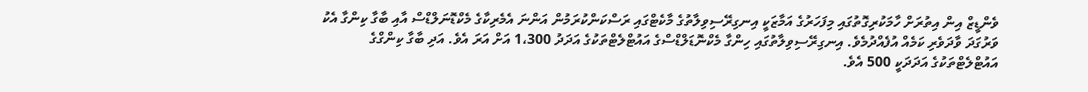ވެންޑީޒް އިން އިތުރަށް ހާމަކުރިގޮތުގައި މިފަހަރުގެ އަމާޒަކީ އިނގިރޭސިވިލާތުގެ މާކެޓްގައި ރަސްކަންކުރަމުން އަންނަ އެމެރިކާގެ މެކްޑޮނަލްޑްސް އާއި ބާގާ ކިންގާ އެކު ވަރުގަދަ ވާދަވެރި ކަމެއް އުފެއްދުމެވެ. އިނގިރޭސިވިލާތުގައި ހިންގާ މެކްނޮޑަލްޑްސްގެ އައުޓްލެޓްތަކުގެ އަދަދު 1،300 އަށް އަރަ އެވެ. އަދި ބާގާ ކިންގްގެ އައުޓްލެޓްތަކުގެ އަދަދަކީ 500 އެވެ.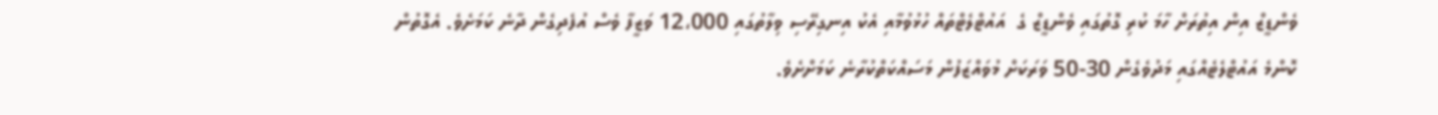ވެންޑީޒް އިން އިތުރަށް ހާމަ ކުރި ގޮތުގައި ވެންޑީޒް ގެ  އައުޓްލެޓްތައް ހުޅުވުމާއި އެކު އިނގިރޭސި ވިލާތުގައި 12،000 ވަޒީފާ ވެސް އުފެދިގެން ދާނެ ކަމަށެވެ. އެގޮތުން ކޮންމެ އައުޓްލެޓެއްގައި މަދުވެގެން 30-50 ވަރަކަށް މުވައްޒަފުން މަސައްކަތްކުރާނެ ކަމަށްށެވެ.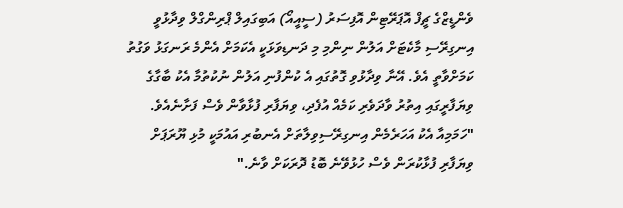ވެންޑީޒްގެ ޗީފް އޮޕަރޭޓިން އޮފިސަރު (ސީއީއޯ) އަބިގައިލް ޕްރިންގްލް ވިދާޅުވީ އިނގިރޭސި މާކެޓަށް އަލުން ނިންމި މި ދަނޑިވަޅަކީ އެކަމަށް އެންމެ ރަނގަޅު ވަގުތު ކަމަށްވާތީ އެވެ. އޭނާ ވިދާޅުވި ގޮތުގައި އެ ކުންފުނި އަލުން ނުކުތުމާ އެކު ބާގާގެ ވިޔަފާރީގައި އިތުރު ވާދަވެރި ކަމެއް އުފެދި، ވިޔަފާރި ފުޅާވާން ވެސް ފަށާނެއެވެ.
"ހަމަމިއާ އެކު އަހަރެމެން އިނގިރޭސިވިލާތަށް އެނބުރި އައުމަކީ މުޅި ޔޫރަޕަށް ވިޔަފާރި ފުޅާކުރަން ވެސް ހުޅުވޭނެ ބޮޑު ދޮރަކަށް ވާނެ."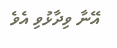އޭނާ ވިދާޅުވި އެވެ